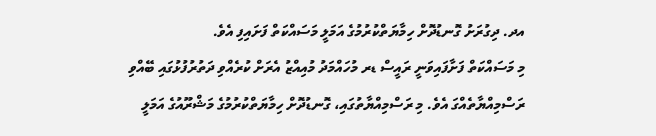އދ. ދިގުރަށު ގޮނޑުދޮށް ހިމާޔަތްކުރުމުގެ އަމަލީ މަސައްކަތް ފަށައިފި އެވެ.
މި މަސައްކަތް ފަށާފައިވަނީ ރައީސް ޑރ މުހައްމަދު މުއިއްޒު އެރަށް ކުރެއްވި ދަތުރުފުޅުގައި ބޭއްވި ރަސްމިއްޔާތެއްގަ އެވެ. މި ރަސްމިއްޔާތުގައި، ގޮނޑުދޮށް ހިމާޔަތްކުރުމުގެ މަޝްރޫއުގެ އަމަލީ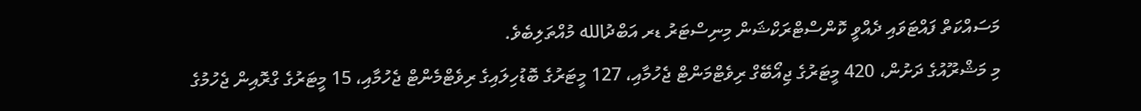މަސައްކަތް ފައްޓަވައި ދެއްވީ ކޮންސްޓްރަކްޝަން މިނިސްޓަރު ޑރ އަބްދުالله މުއްތަލިބެވެ.
މި މަޝްރޫއުގެ ދަށުން، 420 މީޓަރުގެ ޖިއޯބޭގް ރިވެޓްމަންޓް ޖެހުމާއި، 127 މީޓަރުގެ ބޮޑުހިލައިގެ ރިވެޓްމެންޓް ޖެހުމާއި، 15 މީޓަރުގެ ގްރޮއިން ޖެހުމުގެ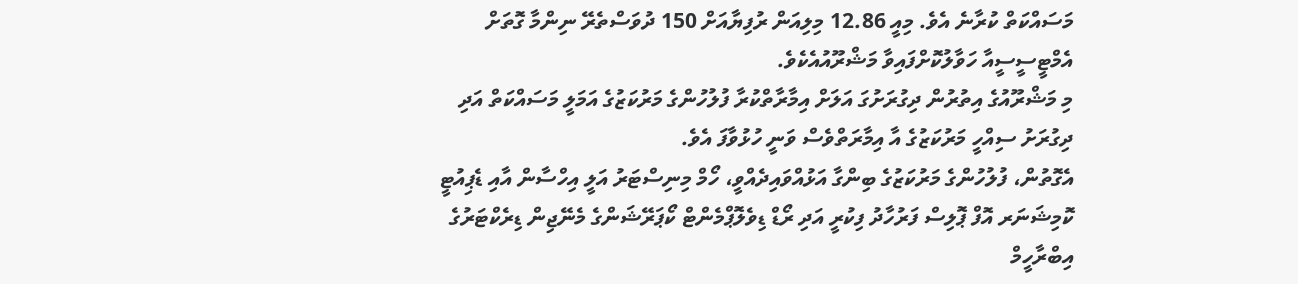މަސައްކަތް ކުރާނެ އެވެ. މިއީ 12.86 މިލިއަން ރުފިޔާއަށް 150 ދުވަސްތެރޭ ނިންމާ ގޮތަށް އެމްޓީސީސީއާ ހަވާލުކޮށްފައިވާ މަޝްރޫއުއެކެވެ.
މި މަޝްރޫއުގެ އިތުރުން ދިގުރަށުގަ އަލަށް އިމާރާތްކުރާ ފުލުހުންގެ މަރުކަޒުގެ އަމަލީ މަސައްކަތް އަދި ދިގުރަށު ސިއްހީ މަރުކަޒުގެ އާ އިމާރަތްވެސް ވަނީ ހުޅުވާފަ އެވެ.
އެގޮތުން، ފުލުހުންގެ މަރުކަޒުގެ ބިންގާ އަޅުއްވައިދެއްވީ، ހޯމް މިނިސްޓަރު އަލީ އިހްސާން އާއި ޑެޕިއުޓީ ކޮމިޝަނަރ އޮފް ޕޮލިސް ފަރުހާދު ފިކުރީ އަދި ރޯޑް ޑިވެލޮޕްމެންޓް ކޯޕަރޭޝަންގެ މެނޭޖިން ޑިރެކްޓަރުގެ އިބްރާހީމް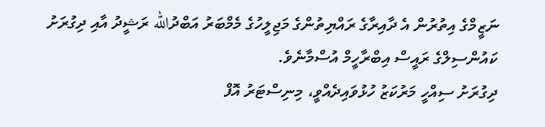ނަޒީމްގެ އިތުރުން އެ ދާއިރާގެ ރައްޔިތުންގެ މަޖިލީހުގެ މެމްބަރު އަބްދުالله ރަޝީދު އާއި ދިގުރަށު ކައުންސިލްގެ ރައީސް އިބްރާހީމް އުސްމާނެވެ.
ދިގުރަށު ސިއްހީ މަރުކަޒު ހުޅުވައިދެއްވީ، މިނިސްޓަރު އޮފް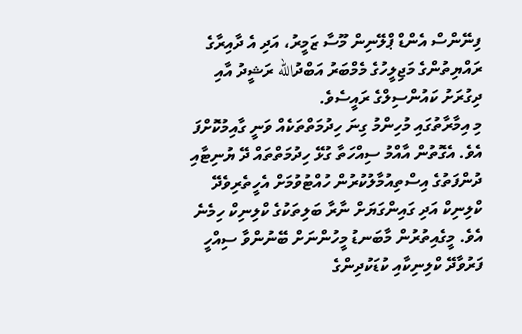ފިނޭންސް އެންޑް ޕްލޭނިން މޫސާ ޒަމީރު، އަދި އެ ދާއިރާގެ ރައްޔިތުންގެ މަޖިލީހުގެ މެމްބަރު އަބްދުالله ރަޝީދު އާއި ދިގުރަށު ކައުންސިލްގެ ރައީސެވެ.
މި އިމާރާތުގައި މުހިންމު ގިނަ ހިދުމަތްތަކެއް ވަނީ ގާއިމުކޮށްފަ އެވެ. އެގޮތުން އާއްމު ސިއްހަތާ ގުޅޭ ހިދުމަތްތައް ދޭ ޔުނިޓާއި ދުންފަތުގެ އިސްތިއުމާލުކުރުން ހުއްޓުވުމަށް އެހީތެރިވެދޭ ކްލިނިކް އަދި ގައިންގަޔަށް ނާރާ ބަލިތަކުގެ ކްލިނިކް ހިމެނެ އެވެ. މީގެއިތުރުން މާބަނޑު މީހުންނަށް ބޭނުންވާ ސިއްހީ ފަރުވާދޭ ކްލިނިކާއި ކުޑަކުދިންގެ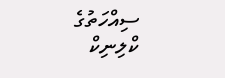ސިއްހަތުގެ ކްލިނިކް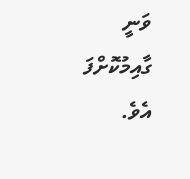ވަނީ ގާއިމުކޮށްފަ އެވެ.